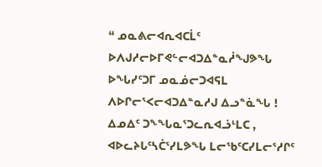“ ᓄᓇᕕᓕᐊᕆᐊᑕᒫᑦ ᐅᐱᒍᓱᓕᐅᒥᕙᓪᓕᐊᑐᐃᓐᓇᓲᖑᕗᖓ ᐅᖓᓯᑦᑐᒥ ᓄᓇᓅᓕᑐᐊᕋᒪ ᐱᐅᒋᓕᕐᐸᓕᐊᑐᐃᓐᓇᓱᒍ ᐃᓗᓐᓈᖓ ! ᐃᓄᐃᑦ ᑐᖕᖓᓇᕐᑐᓚᕆᐊᓘᒻᒪᑕ , ᐊᐅᓚᔨᒐᑦᓴᑖᕐᓯᒪᕗᖓ ᒪᓕᖃᑦᑕᓯᒪᓕᕐᓱᒋᑦ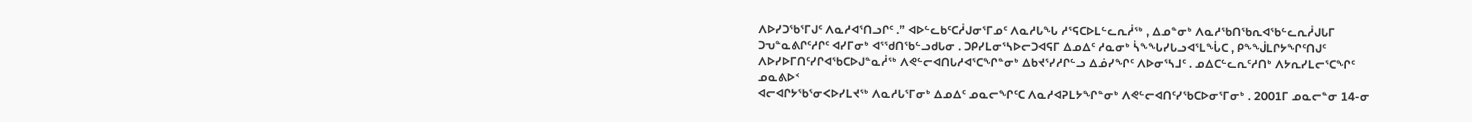ᐱᐅᓯᑐᖃᕐᒥᒍᑦ ᐱᓇᓱᐊᕐᑎᓗᒋᑦ .” ᐊᐅᓪᓚᑲᑦᑕᓲᒍᓂᕐᒥᓄᑦ ᐱᓇᓱᒐᖓ ᓱᕐᕋᑕᐅᒪᓪᓚᕆᓲᖅ , ᐃᓄᓐᓂᒃ ᐱᓇᓱᖃᑎᖃᕆᐊᖃᓪᓚᕆᓲᒍᒐᒥ ᑐᕃᓐᓇᕕᒋᑦᓱᒋᑦ ᐊᓯᒥᓂᒃ ᐊᕐᖁᑎᖃᓪᓗᑯᒐᓂ . ᑐᑭᓯᒪᓂᕐᓴᐅᓕᑐᐊᕋᒥ ᐃᓄᐃᑦ ᓱᓇᓂᒃ ᓵᖕᖓᓯᒐᓗᐊᕐᒪᖔᑕ , ᑭᖕᖒᒪᒋᔭᖏᑦᑎᒍᑦ ᐱᐅᓯᐅᒥᑎᑦᓯᒋᐊᖃᑕᐅᒍᓐᓇᓲᖅ ᐱᕙᓪᓕᐊᑎᒐᓱᐊᕐᑕᖏᓐᓂᒃ ᐃᑲᔪᕐᓯᓱᒋᓪᓗ ᐃᓅᓯᖏᑦ ᐱᐅᓂᕐᓴᒧᑦ . ᓄᐃᑕᓪᓚᕆᑦᓱᑎᒃ ᐱᔭᕆᓯᒪᓕᕐᑕᖏᑦ ᓄᓇᕕᐅᑉ
ᐊᓕᐊᒋᔭᖃᕐᓂᐸᐅᓯᒪᔪᖅ ᐱᓇᓱᒐᕐᒥᓂᒃ ᐃᓄᐃᑦ ᓄᓇᓕᖏᑦᑕ ᐱᓇᓱᐊᕈᒪᔭᖏᓐᓂᒃ ᐱᕙᓪᓕᐊᑎᑦᓯᖃᑕᐅᓂᕐᒥᓂᒃ . 2001ᒥ ᓄᓇᓕᓐᓂ 14-ᓂ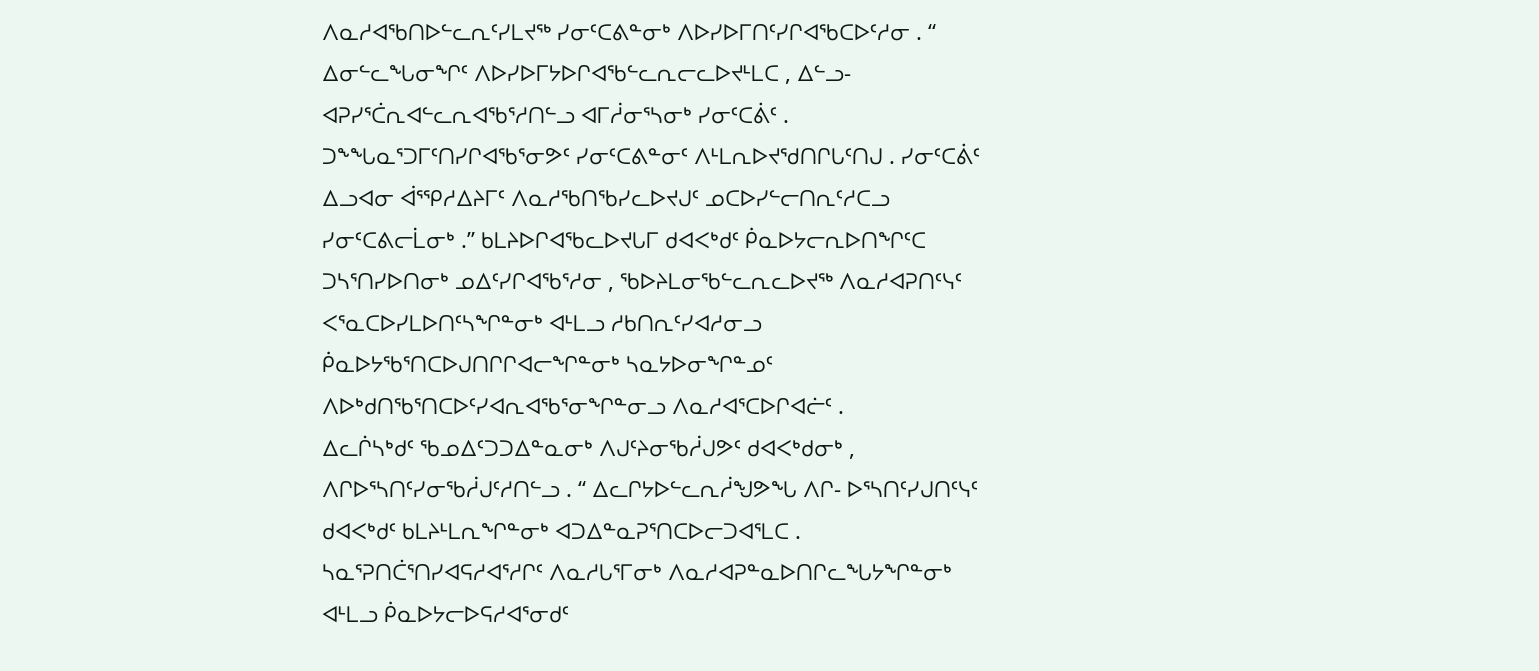ᐱᓇᓱᐊᖃᑎᐅᓪᓚᕆᑦᓯᒪᔪᖅ ᓯᓂᑦᑕᕕᓐᓂᒃ ᐱᐅᓯᐅᒥᑎᑦᓯᒋᐊᖃᑕᐅᑦᓱᓂ . “ ᐃᓂᓪᓚᖓᓂᖏᑦ ᐱᐅᓯᐅᒥᔭᐅᒋᐊᖃᓪᓚᕆᓕᓚᐅᔪᒻᒪᑕ , ᐃᓪᓗ- ᐊᕈᓯᕐᑖᕆᐊᓪᓚᕆᐊᖃᕐᓱᑎᓪᓗ ᐊᒥᓲᓂᕐᓴᓂᒃ ᓯᓂᑦᑕᕖᑦ . ᑐᖕᖓᓇᕐᑐᒥᑦᑎᓯᒋᐊᖃᕐᓂᕗᑦ ᓯᓂᑦᑕᕕᓐᓂᑦ ᐱᒻᒪᕆᐅᔪᖁᑎᒋᒐᑦᑎᒍ . ᓯᓂᑦᑕᕖᑦ ᐃᓗᐊᓂ ᐋᕐᕿᓱᐃᔨᒥᑦ ᐱᓇᓱᖃᑎᖃᓯᓚᐅᔪᒍᑦ ᓄᑕᐅᓯᓪᓕᑎᕆᑦᓱᑕᓗ ᓯᓂᑦᑕᕕᓕᒫᓂᒃ .” ᑲᒪᔨᐅᒋᐊᖃᓚᐅᔪᒐᒥ ᑯᐊᐸᒃᑯᑦ ᑮᓇᐅᔭᓕᕆᐅᑎᖏᑦᑕ ᑐᓴᕐᑎᓯᐅᑎᓂᒃ ᓄᐃᑦᓯᒋᐊᖃᕐᓱᓂ , ᖃᐅᔨᒪᓂᖃᓪᓚᕆᓚᐅᔪᖅ ᐱᓇᓱᐊᕈᑎᑦᓭᑦ ᐸᕐᓇᑕᐅᓯᒪᐅᑎᑦᓴᖏᓐᓂᒃ ᐊᒻᒪᓗ ᓱᑲᑎᕆᑦᓯᐊᓱᓂᓗ ᑮᓇᐅᔭᖃᕐᑎᑕᐅᒍᑎᒋᒋᐊᓕᖏᓐᓂᒃ ᓴᓇᔭᐅᓂᖏᓐᓄᑦ ᐱᐅᒃᑯᑎᖃᕐᑎᑕᐅᑦᓯᐊᕆᐊᖃᕐᓂᖏᓐᓂᓗ ᐱᓇᓱᐊᕐᑕᐅᒋᐊᓖᑦ .
ᐃᓚᒌᓴᒃᑯᑦ ᖃᓄᐃᑦᑐᑐᐃᓐᓇᓂᒃ ᐱᒍᑦᔨᓂᖃᓲᒍᕗᑦ ᑯᐊᐸᒃᑯᓂᒃ , ᐱᒋᐅᕐᓴᑎᑦᓯᓂᖃᓲᒍᑦᓱᑎᓪᓗ . “ ᐃᓚᒋᔭᐅᓪᓚᕆᓲᖑᕗᖓ ᐱᒋ- ᐅᕐᓴᑎᑦᓯᒍᑎᑦᓭᑦ ᑯᐊᐸᒃᑯᑦ ᑲᒪᔨᒻᒪᕆᖏᓐᓂᒃ ᐊᑐᐃᓐᓇᕈᕐᑎᑕᐅᓕᑐᐊᕐᒪᑕ . ᓴᓇᕐᕈᑎᑖᕐᑎᓯᐊᕋᓱᐊᕐᓱᒋᑦ ᐱᓇᓱᒐᕐᒥᓂᒃ ᐱᓇᓱᐊᕈᓐᓇᐅᑎᒋᓚᖓᔭᖏᓐᓂᒃ ᐊᒻᒪᓗ ᑮᓇᐅᔭᓕᐅᕋᓱᐊᕐᓂᑯᑦ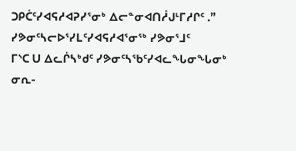ᑐᑭᑖᑦᓯᐊᕋᓱᐊᕈᓯᕐᓂᒃ ᐃᓕᓐᓂᐊᑎᓲᒍᒻᒥᓱᒋᑦ .” ᓯᕗᓂᑦᓴᓕᐅᕐᓯᒪᑦᓯᐊᕋᓱᐊᕐᓂᖅ ᓯᕗᓂᕐᒧᑦ
ᒥᔅᑕ ᑌ ᐃᓚᒌᓴᒃᑯᑦ ᓯᕗᓂᑦᓴᖃᑦᓯᐊᓚᖓᓂᖓᓂᒃ ᓂᕆ-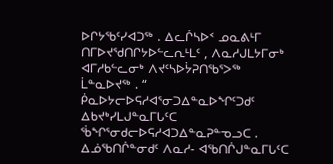ᐅᒋᔭᖃᑦᓯᐊᑐᖅ . ᐃᓚᒌᓴᐅᑉ ᓄᓇᕕᒻᒥ ᑎᒥᐅᔪᖁᑎᒋᔭᐅᓪᓚᕆᒻᒪᑦ , ᐱᓇᓱᒍᒪᔭᒥᓂᒃ ᐊᒥᓱᑲᓪᓚᓂᒃ ᐱᔪᑦᓴᐅᔮᕈᑎᖃᕐᐳᖅ ᒫᓐᓇᐅᔪᖅ . “ ᑮᓇᐅᔭᓕᐅᕋᓱᐊᕐᓂᑐᐃᓐᓇᐅᖏᑦᑐᑯᑦ ᐃᑲᔪᒃᓯᒪᒍᓐᓇᒥᒐᑦᑕ ᖄᖏᕐᓂᑯᓕᐅᕋᓱᐊᑐᐃᓐᓇᕈᓐᓀᓗᑕ . ᐃᓅᖃᑎᒌᓐᓂᑯᑦ ᐱᓇᓱ- ᐊᖃᑎᒌᒍᓐᓇᒥᒐᑦᑕ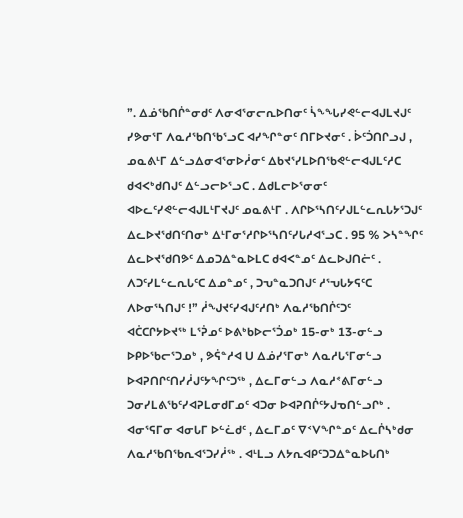”. ᐃᓅᖃᑎᒌᓐᓂᑯᑦ ᐱᓂᐊᕐᓂᓕᕆᐅᑎᓂᑦ ᓵᖕᖓᓯᕙᓪᓕᐊᒍᒪᔪᒍᑦ ᓯᕗᓂᕐᒥ ᐱᓇᓱᖃᑎᖃᕐᓗᑕ ᐊᓯᖏᓐᓂᑦ ᑎᒥᐅᔪᓂᑦ . ᐆᑦᑑᑎᒋᓗᒍ , ᓄᓇᕕᒻᒥ ᐃᓪᓗᐃᓂᐊᕐᓂᐅᓲᓂᑦ ᐃᑲᔪᕐᓯᒪᐅᑎᖃᕙᓪᓕᐊᒍᒪᑦᓱᑕ ᑯᐊᐸᒃᑯᑎᒍᑦ ᐃᓪᓗᓕᐅᕐᓗᑕ . ᐃᑯᒪᓕᐅᕐᓂᓂᑦ ᐊᐅᓚᑦᓯᕙᓪᓕᐊᒍᒪᒻᒥᔪᒍᑦ ᓄᓇᕕᒻᒥ . ᐱᒋᐅᕐᓴᑎᑦᓯᒍᒪᓪᓚᕆᒐᔭᕐᑐᒍᑦ ᐃᓚᐅᔪᖁᑎᑦᑎᓂᒃ ᐃᒻᒥᓂᕐᓱᒋᐅᕐᓴᑎᑦᓯᒐᓱᐊᕐᓗᑕ . 95 % ᐳᓴᓐᖏᑦ ᐃᓚᐅᔪᖁᑎᕗᑦ ᐃᓄᑐᐃᓐᓇᐅᒪᑕ ᑯᐊᐸᓐᓄᑦ ᐃᓚᐅᒍᑎᓖᑦ . ᐱᑐᑦᓯᒪᓪᓚᕆᒐᑦᑕ ᐃᓄᓐᓄᑦ , ᑐᕃᓐᓇᑐᑎᒍᑦ ᓱᕐᕃᒐᔭᕋᑦᑕ ᐱᐅᓂᕐᓴᑎᒍᑦ !” ᓲᖑᔪᑦᓯᐊᒍᑦᓱᑎᒃ ᐱᓇᓱᖃᑎᒌᑦᑐᑦ
ᐊᑖᑕᒋᔭᐅᔪᖅ ᒪᕐᕉᓄᑦ ᐅᕕᒃᑲᐅᓕᕐᑑᓄᒃ 15-ᓂᒃ 13-ᓂᓪᓗ ᐅᑭᐅᖃᓕᕐᑐᓄᒃ , ᕗᕌᓐᓱᐊ ᑌ ᐃᓅᓯᕐᒥᓂᒃ ᐱᓇᓱᒐᕐᒥᓂᓪᓗ ᐅᐊᕈᑎᒋᑦᑎᓯᓲᒍᑦᔭᖏᑦᑐᖅ , ᐃᓚᒥᓂᓪᓗ ᐱᓇᓱᕝᕕᒥᓂᓪᓗ ᑐᓂᓯᒪᕕᖃᑦᓯᐊᕈᒪᓂᑯᒥᓄᑦ ᐊᑐᓂ ᐅᐊᕈᑎᒌᑦᔭᒍᓀᑎᓪᓗᒋᒃ . ᐊᓂᕐᕋᒥᓂ ᐊᓂᒐᒥ ᐅᓪᓛᑯᑦ , ᐃᓚᒥᓄᑦ ᐁᑉᐯᖏᓐᓄᑦ ᐃᓚᒌᓴᒃᑯᓂ ᐱᓇᓱᖃᑎᖃᕆᐊᕐᑐᓯᓲᖅ . ᐊᒻᒪᓗ ᐱᔭᕆᐊᑭᑦᑐᑐᐃᓐᓇᐅᒐᑎᒃ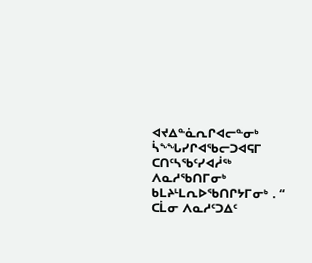ᐊᔪᐃᓐᓈᕆᒋᐊᓕᓐᓂᒃ ᓵᖕᖓᓯᒋᐊᖃᓕᑐᐊᕋᒥ ᑕᑎᑦᓴᖃᑦᓯᐊᓲᖅ ᐱᓇᓱᖃᑎᒥᓂᒃ ᑲᒪᔨᒻᒪᕆᐅᖃᑎᒋᔭᒥᓂᒃ . “ ᑕᒫᓂ ᐱᓇᓱᑦᑐᐃᑦ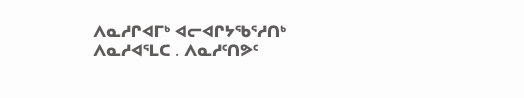ᐱᓇᓱᒋᐊᒥᒃ ᐊᓕᐊᒋᔭᖃᕐᓱᑎᒃ ᐱᓇᓱᐊᕐᒪᑕ . ᐱᓇᓱᑦᑎᕗᑦ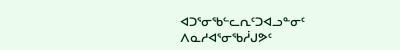ᐊᑐᕐᓂᖃᓪᓚᕆᑦᑐᐊᓗᓐᓂᑦ ᐱᓇᓱᐊᕐᓂᖃᓲᒍᕗᑦ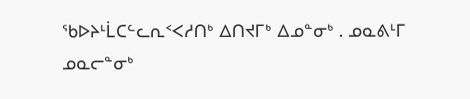ᖃᐅᔨᒻᒫᑕᓪᓚᕆᑉᐸᓱᑎᒃ ᐃᑎᔪᒥᒃ ᐃᓄᓐᓂᒃ . ᓄᓇᕕᒻᒥ ᓄᓇᓕᓐᓂᒃ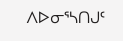ᐱᐅᓂᕐᓴᑎᒍᑦ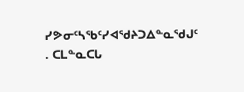ᓯᕗᓂᑦᓴᖃᑦᓯᐊᖁᔨᑐᐃᓐᓇᖁᒍᑦ . ᑕᒪᓐᓇᑕᒐ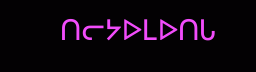ᑎᓕᔭᐅᒪᐅᑎᒐ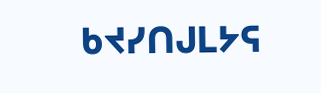ᑲᔪᓯᑎᒍᒪᔭᕋ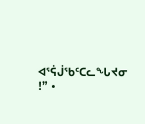ᐊᕐᕌᒎᖃᑦᑕᓚᖓᔪᓂ !” •